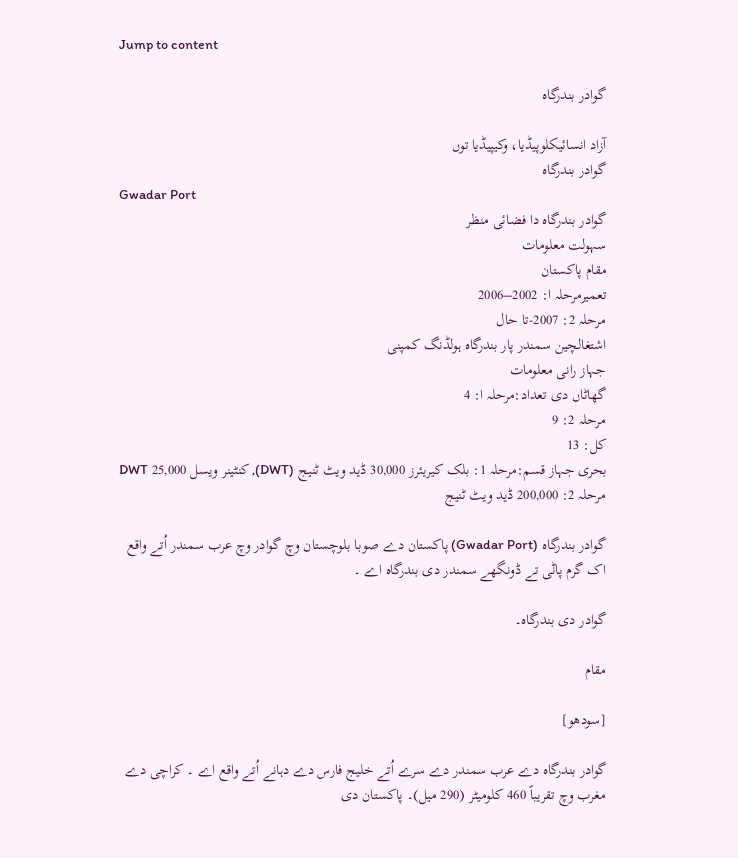Jump to content

گوادر بندرگاہ

آزاد انسائیکلوپیڈیا، وکیپیڈیا توں
گوادر بندرگاہ
Gwadar Port
گوادر بندرگاہ دا فضائی منظر
سہولت معلومات
مقام پاکستان
تعمیرمرحلہ ا: 2002–2006
مرحلہ 2: 2007-تا حال
اشتغالچین سمندر پار بندرگاہ ہولڈنگ کمپنی
جہاز رانی معلومات
گھاٹاں دی تعداد:مرحلہ ا: 4
مرحلہ 2: 9
کل: 13
بحری جہاز قسم:مرحلہ 1: بلک کیریئرز 30,000 ڈید ویٹ ٹنیج (DWT), کنٹینر ویسل 25,000 DWT
مرحلہ 2: 200,000 ڈید ویٹ ٹنیج

گوادر بندرگاہ (Gwadar Port) پاکستان دے صوبا بلوچستان وچ گوادر وچ عرب سمندر اُتے واقع اک گرم پاݨی تے ڈونگھے سمندر دی بندرگاہ اے ۔

گوادر دی بندرگاہ۔

مقام

[سودھو]

گوادر بندرگاہ دے عرب سمندر دے سرے اُتے خلیج فارس دے دہانے اُتے واقع اے ۔ کراچی دے مغرب وچ تقریباً 460 کلومیٹر (290 میل)۔ پاکستان دی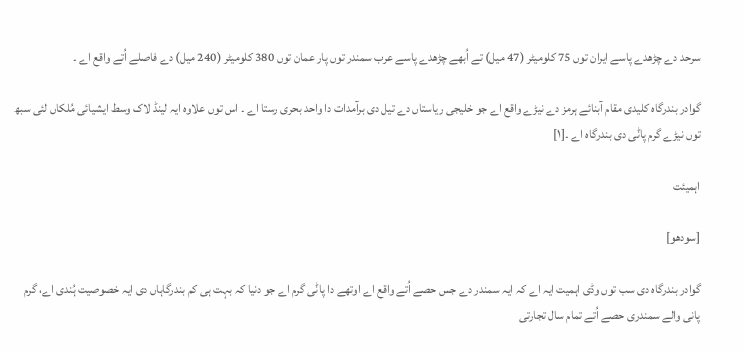سرحد دے چڑھدے پاسے ایران توں 75 کلومیٹر (47 میل) تے اُبھے چڑھدے پاسے عرب سمندر توں پار عمان توں 380 کلومیٹر (240 میل) دے فاصلے اُتے واقع اے ۔

گوادر بندرگاہ کلیدی مقام آبنائے ہرمز دے نیڑے واقع اے جو خلیجی ریاستاں دے تیل دی برآمدات دا واحد بحری رستا اے ۔ اس توں علاوہ ایہ لینڈ لاک وسط ایشیائی مُلکاں لئی سبھ توں نیڑے گرم پاݨی دی بندرگاہ اے ۔[۱]

اہمیئت

[سودھو]

گوادر بندرگاہ دی سب توں وڈی اہمیت ایہ اے کہ ایہ سمندر دے جس حصے اُتے واقع اے اوتھے دا پاݨی گرم اے جو دنیا کہ بہت ہی کم بندرگاہاں دی ایہ خصوصیت ہُندی اے، گرم پانی والے سمندری حصے اُتے تمام سال تجارتی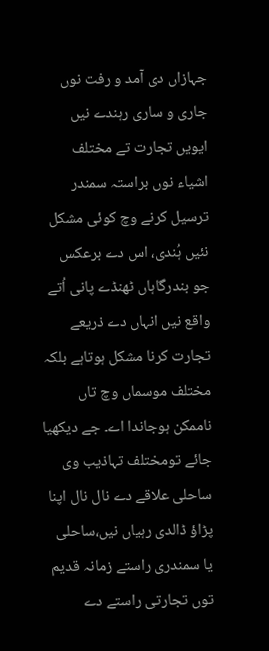جہازاں دی آمد و رفت نوں جاری و ساری رہندے نيں ایويں تجارت تے مختلف اشیاء نوں براستہ سمندر ترسیل کرنے وچ کوئی مشکل نئيں ہُندی، اس دے برعکس جو بندرگاہاں ٹھنڈے پانی اُتے واقع نيں انہاں دے ذریعے تجارت کرنا مشکل ہوتاہے بلکہ مختلف موسماں وچ تاں ناممکن ہوجاندا اے۔ جے دیکھیا جائے تومختلف تہاذیب وی ساحلی علاقے دے نال نال اپنا پڑاؤ ڈالدی رہیاں نيں،ساحلی یا سمندری راستے زمانہ قدیم توں تجارتی راستے دے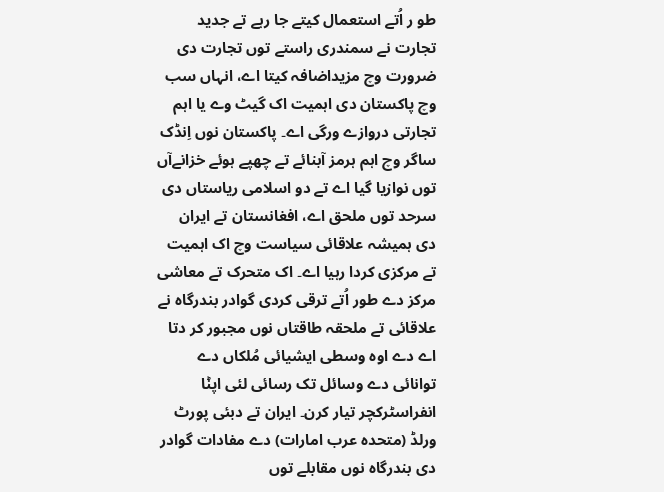طو ر اُتے استعمال کیتے جا رہے تے جدید تجارت نے سمندری راستے توں تجارت دی ضرورت وچ مزیداضافہ کیتا اے، انہاں سب وچ پاکستان دی اہمیت اک گیٹ وے یا اہم تجارتی دروازے ورگی اے۔ پاکستان نوں اِنڈک ساگر وچ اہم ہرمز آبنائے تے چھپے ہوئے خزانےآں توں نوازیا گیا اے تے دو اسلامی ریاستاں دی سرحد توں ملحق اے، افغانستان تے ایران دی ہمیشہ علاقائی سیاست وچ اک اہمیت تے مرکزی کردا رہیا اے۔ اک متحرک تے معاشی مرکز دے طور اُتے ترقی کردی گوادر بندرگاہ نے علاقائی تے ملحقہ طاقتاں نوں مجبور کر دتا اے دے اوہ وسطی ایشیائی مُلکاں دے توانائی دے وسائل تک رسائی لئی اپݨا انفراسٹرکچر تیار کرن۔ ایران تے دبئی پورٹ ورلڈ (متحدہ عرب امارات) دے مفادات گوادر دی بندرگاہ نوں مقابلے توں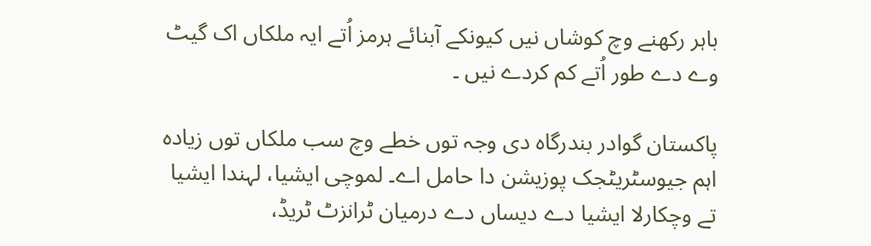باہر رکھنے وچ کوشاں نيں کیونکے آبنائے ہرمز اُتے ایہ ملکاں اک گیٹ وے دے طور اُتے کم کردے نيں ۔

پاکستان گوادر بندرگاہ دی وجہ توں خطے وچ سب ملکاں توں زیادہ اہم جیوسٹریٹجک پوزیشن دا حامل اے۔ لموچی ایشیا، لہندا ایشیا تے وچکارلا ایشیا دے دیساں دے درمیان ٹرانزٹ ٹریڈ،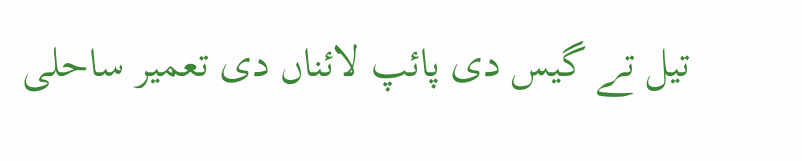تیل تے گیس دی پائپ لائناں دی تعمیر ساحلی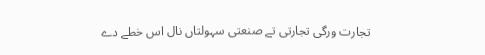تجارت ورگی تجارتی تے صنعتی سہولتاں نال اس خطے دے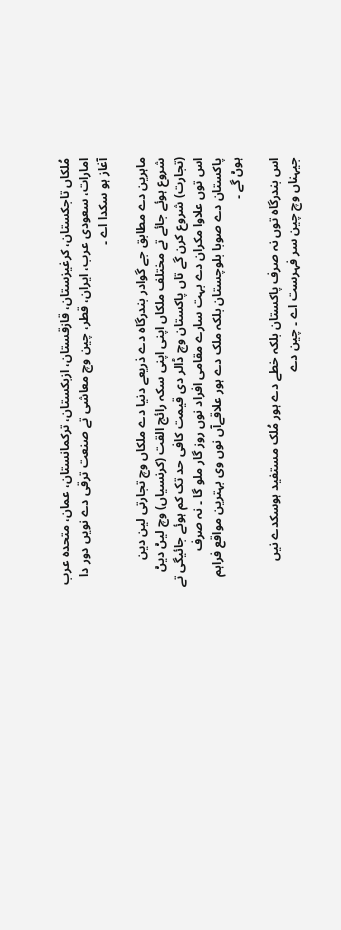مُلکاں تاجکستان، کرغیزستان، قازقستان، ازبکستان، ترکمانستان، عمان، متحدہ عرب امارات، سعودی عرب، ایران، قطر، چین وچ معاشی تے صنعت ترقی دے نويں دور دا آغاز ہو سکدا اے ۔

ماہرین دے مطابق جے گوادر بندرگاہ دے ذریعے دنیا دے ملکاں وچ تجارتی لین دین شروع ہوئے جائے تے مختلف ملکاں اپنی اپنی سکہ رائج القت (کرنسیاں) وچ لیݨ دیݨ (تجارت) شروع کرن گے تاں پاکستان وچ ڈالر دی قیمت کافی حد تک کم ہوئے جائیگی تے اس توں علاوا مکران دے بہت سارے مقامی افراد نوں روز گار ملو گا ۔ نہ صرف پاکستان دے صوبا بلوچستان بلکہ ملک دے ہور علاقےآں نوں وی بہترین مواقع فراہم ہوݨ گے ۔

اس بندرگاہ توں نہ صرف پاکستان بلکہ خطے دے ہور مُلک مستفید ہوسکدے نيں جیہناں وچ چین سر فہرست اے ۔ چین دے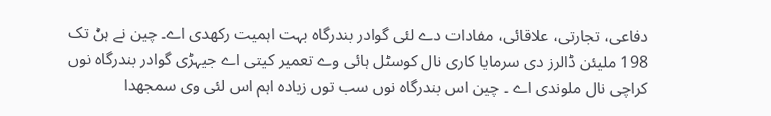دفاعی، تجارتی، علاقائی، مفادات دے لئی گوادر بندرگاہ بہت اہمیت رکھدی اے۔ چین نے ہݨ تک 198 ملیئن ڈالرز دی سرمایا کاری نال کوسٹل ہائی وے تعمیر کیتی اے جیہڑی گوادر بندرگاہ نوں کراچی نال ملوندی اے ۔ چین اس بندرگاہ نوں سب توں زیادہ اہم اس لئی وی سمجھدا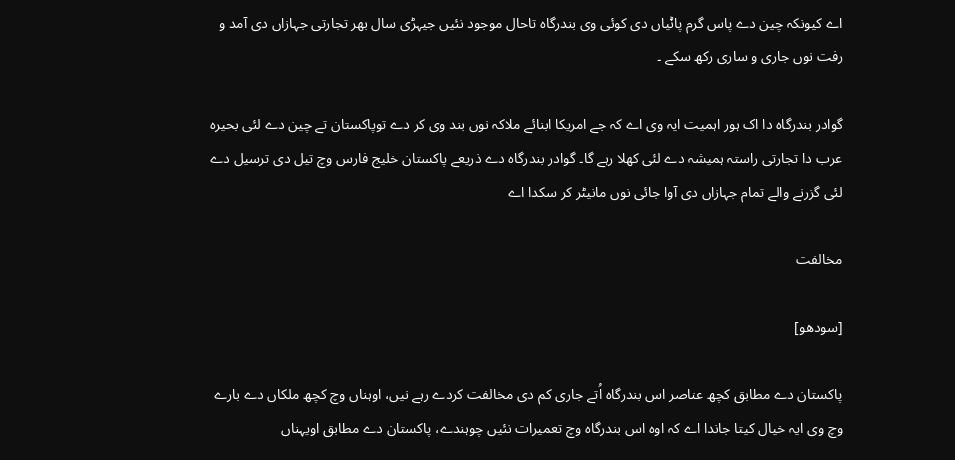اے کیونکہ چین دے پاس گرم پاݨیاں دی کوئی وی بندرگاہ تاحال موجود نئيں جیہڑی سال بھر تجارتی جہازاں دی آمد و رفت نوں جاری و ساری رکھ سکے ۔

گوادر بندرگاہ دا اک ہور اہمیت ایہ وی اے کہ جے امریکا ابنائے ملاکہ نوں بند وی کر دے توپاکستان تے چین دے لئی بحیرہ عرب دا تجارتی راستہ ہمیشہ دے لئی کھلا رہے گا۔ گوادر بندرگاہ دے ذریعے پاکستان خلیج فارس وچ تیل دی ترسیل دے لئی گزرنے والے تمام جہازاں دی آوا جائی نوں مانیٹر کر سکدا اے

مخالفت

[سودھو]

پاکستان دے مطابق کچھ عناصر اس بندرگاہ اُتے جاری کم دی مخالفت کردے رہے نيں، اوہناں وچ کچھ ملکاں دے بارے وچ وی ایہ خیال کیتا جاندا اے کہ اوہ اس بندرگاہ وچ تعمیرات نئيں چوہندے، پاکستان دے مطابق اویہناں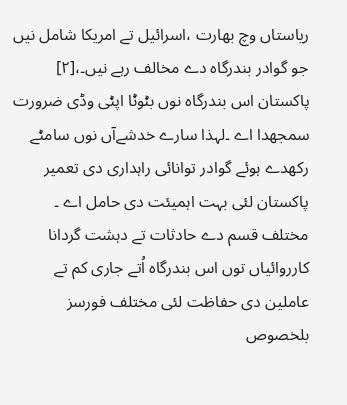ریاستاں وچ بھارت ،اسرائیل تے امریکا شامل نيں جو گوادر بندرگاہ دے مخالف رہے نيں۔،[۲] پاکستان اس بندرگاہ نوں بݨوݨا اپݨی وڈی ضرورت سمجھدا اے ۔لہذا سارے خدشےآں نوں سامݨے رکھدے ہوئے گوادر توانائی راہداری دی تعمیر پاکستان لئی بہت اہمیئت دی حامل اے ۔ مختلف قسم دے حادثات تے دہشت گردانا کارروائیاں توں اس بندرگاہ اُتے جاری کم تے عاملین دی حفاظت لئی مختلف فورسز بلخصوص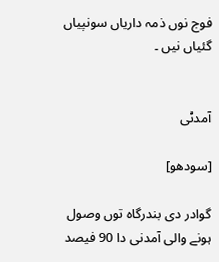فوج نوں ذمہ داریاں سونپیاں گئیاں نيں ۔


آمدݨی

[سودھو]

گوادر دی بندرگاہ توں وصول ہونے والی آمدنی دا 90 فیصد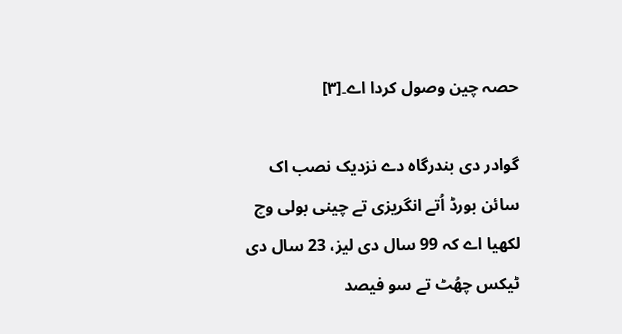حصہ چین وصول کردا اے۔[۳]

گوادر دی بندرگاہ دے نزدیک نصب اک سائن بورڈ اُتے انگریزی تے چینی بولی وچ لکھیا اے کہ 99 سال دی لیز، 23 سال دی ٹیکس چھُٹ تے سو فیصد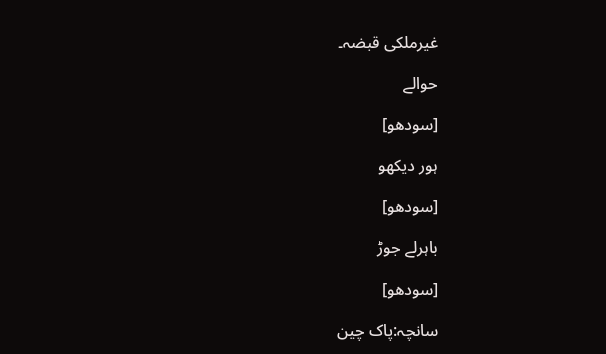غیرملکی قبضہ۔

حوالے

[سودھو]

ہور دیکھو

[سودھو]

باہرلے جوڑ

[سودھو]

سانچہ:پاک چین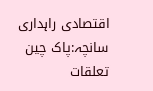اقتصادی راہداری سانچہ:پاک چین تعلقات